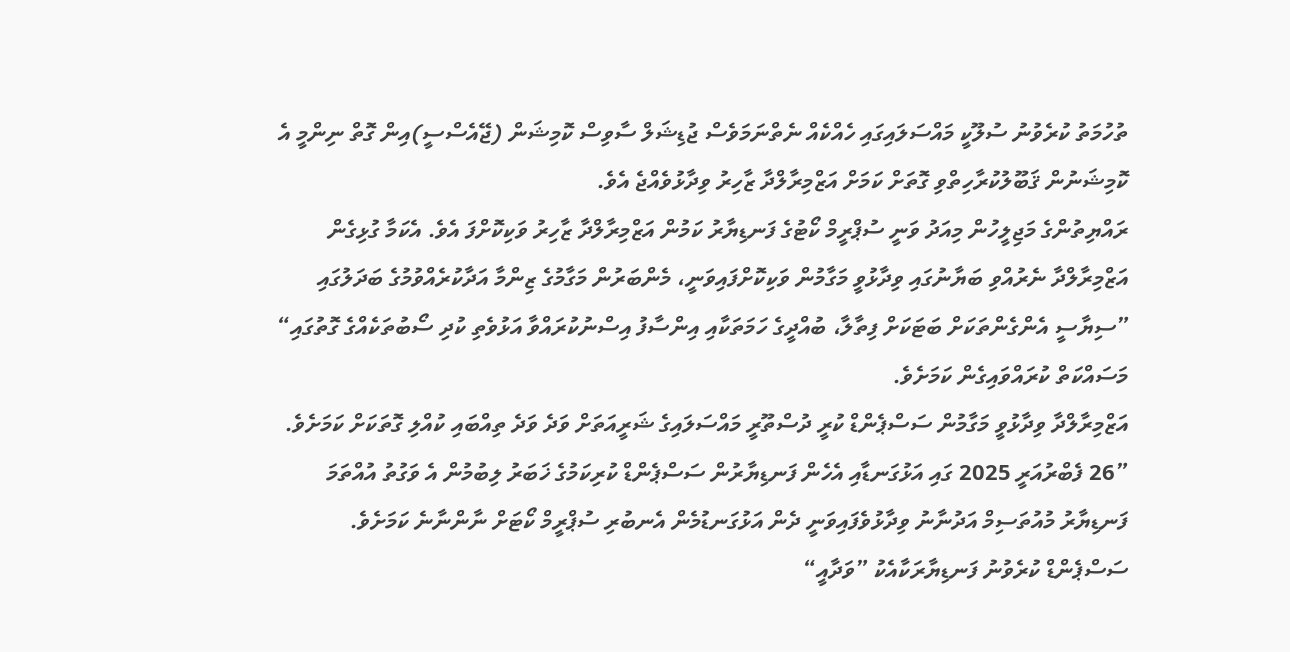ތުހުމަތު ކުރެވުނު ސުލޫކީ މައްސަލައިގައި ހެއްކެއް ނެތްނަމަވެސް ޖުޑިޝަލް ސާވިސް ކޮމިޝަން (ޖޭއެސްސީ)އިން ގޮތް ނިންމީ އެ ކޮމިޝަނުން ޤަބޫލުކުރާހިތްވި ގޮތަށް ކަމަށް އަޒްމިރާލްދާ ޒާހިރު ވިދާޅުވެއްޖެ އެވެ.
ރައްޔިތުންގެ މަޖިލީހުން މިއަދު ވަނީ ސުޕްރީމް ކޯޓުގެ ފަނޑިޔާރު ކަމުން އަޒްމިރާލްދާ ޒާހިރު ވަކިކޮށްފަ އެވެ. އެކަމާ ގުޅިގެން އަޒްމިރާލްދާ ނެރުއްވި ބަޔާނުގައި ވިދާޅުވީ މަގާމުން ވަކިކޮށްފައިވަނީ، މެންބަރުން މަގާމުގެ ޒިންމާ އަދާކުރެއްވުމުގެ ބަދަލުގައި ”ސިޔާސީ އެންގެންތަކަށް ބަޓަކަށް ފިތާލާ، ބުއްދީގެ ހަމަތަކާއި އިންސާފު އިސްނުކުރައްވާ އަޅުވެތި ކުދި ސޯބުތަކެއްގެ ގޮތުގައި“ މަސައްކަތް ކުރައްވައިގެން ކަމަށެވެ.
އަޒްމިރާލްދާ ވިދާޅުވީ މަގާމުން ސަސްޕެންޑް ކުރީ ދުސްތޫރީ މައްސަލައިގެ ޝަރީއަތަށް ވަދެ ވަދެ ތިއްބައި ކުއްލި ގޮތަކަށް ކަމަށެވެ.
”26 ފެބްރުއަރީ 2025 ގައި އަޅުގަނޑާއި އެހެން ފަނޑިޔާރުން ސަސްޕެންޑް ކުރިކަމުގެ ޚަބަރު ލިބުމުން އެ ވަގުތު އުއްތަމަ ފަނޑިޔާރު މުއުތަސިމް އަދުނާނު ވިދާޅުވެފައިވަނީ ދެން އަޅުގަނޑުމެން އެނބުރި ސުޕްރީމް ކޯޓަށް ނާންނާނެ ކަމަށެވެ. ސަސްޕެންޑް ކުރެވުނު ފަނޑިޔާރަކާއެކު ”ވަދާއީ“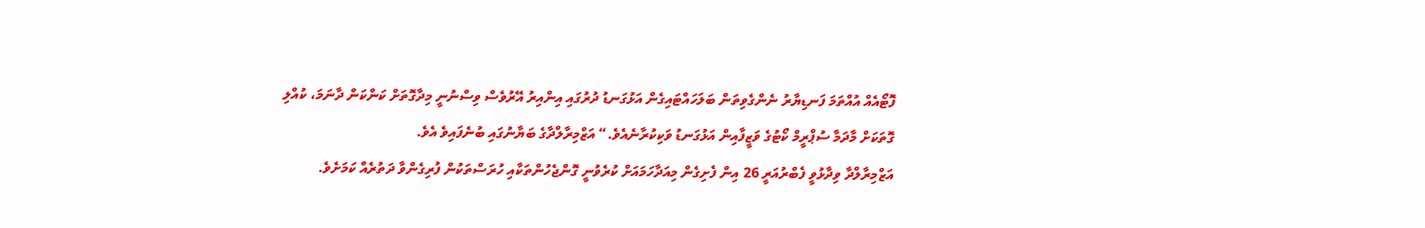ފޮޓޯއެއް އުއްތަމަ ފަނޑިޔާރު ނެންގެވިތަން ބަލަހައްޓައިގެން އަޅުގަނޑު ދުރުގައި އިންއިރު އޭރުވެސް ވިސްނުނީ މިދާގޮތަށް ކަންކަން ދާނަމަ، ކުއްލި ގޮތަކަށް މާދަމާ ސުޕްރީމް ކޯޓުގެ ވަޒީފާއިން އަޅުގަނޑު ވަކިކުރާނެއެވެ.“ އަޒްމިރާލްދާގެ ބަޔާނުގައި ބުނެފައިވެ އެވެ.
އަޒްމިރާލްދާ ވިދާޅުވީ ފެބްރުއަރީ 26 އިން ފެށިގެން މިއަދާހަމައަށް ކުރެވުނީ ގޮންޖެހުންތަކާއި ހުރަސްތަކުން ފުރިގެންވާ ދަތުރެއް ކަމަށެވެ.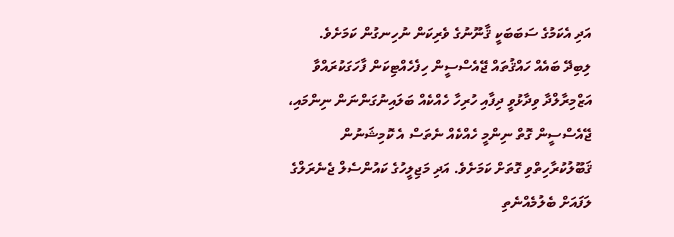އަދި އެކަމުގެ ސަބަބަކީ ޤާނޫނުގެ ވެރިކަން ނުހިނގުން ކަމަށެވެ.
ލިބިދޭ ބައެއް ހައްޤުތައް ޖޭއެސްސީން ހިފެހެއްޓިކަން ފާހަގަކުރައްވާ އަޒްމިރާލްދާ ވިދާޅުވީ ދިފާއި ހުރިހާ ހެއްކެއް ބަލައިނުގަންނަން ނިންމައި، ޖޭއެސްސީން ގޮތް ނިންމީ ހެއްކެއް ނެތަސް އެ ކޮމިޝަނުން ޤަބޫލުކުރާހިތްވި ގޮތަށް ކަމަށެވެ. އަދި މަޖިލީހުގެ ކައުންސެލް ޖެނެރަލްގެ ލަފައަށް ބެލުމެއްނެތި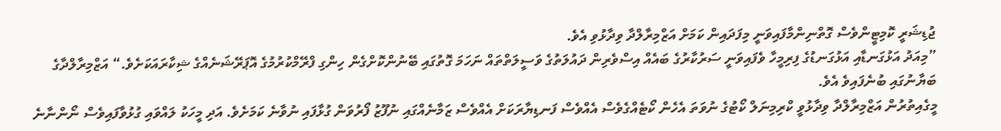ޖުޑިޝަރީ ކޮމިޓީންވެސް ގޮތްނިންމާފައިވަނީ މިފަދައިން ކަމަށް އަޒްމިރާލްދާ ވިދާޅުވި އެވެ.
”މިއަދު އަޅުގަނޑާއި އަޅުގަނޑުގެ ފިރިމީހާ ވެފައިވަނީ ސަރުކާރުގެ ބައެއް އިސްވެރިން ދައުލަތުގެ ވަސީލަތްތައް ނަހަމަ ގޮތުގައި ބޭނުންކޮށްގެން ހިންގި ފްރޭމްކުރުމުގެ އޮޕަރޭޝަނެއްގެ ޝިކާރައަކަށެވެ.“ އަޒްމިރާލްދާގެ ބަޔާނުގައި ބުނެފައިވެ އެވެ.
މީގެއިތުރުން އަޒްމިރާލްދާ ވިދާޅުވީ ކްރިމިނަލް ކޯޓުގެ ނުވަތަ އެހެން ކޯޓެއްގެވެސް އެއްވެސް ފަނޑިޔާރަކަށް އެއްވެސް ޒަމާނެއްގައި ނުފޫޒު ފޯރުވަން ގުޅާފައި ނުވާނެ ކަމަށެވެ. އަދި މީހަކު ލައްވައި ގުޅުވާފައިވެސް ނޯންނާނެ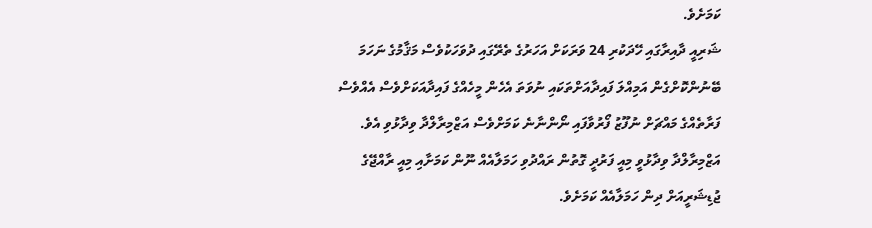ކަމަށެވެ.
ޝަރިއީ ދާއިރާގައި ހޭދަކުރި 24 ވަރަކަށް އަހަރުގެ ތެރޭގައި ދުވަހަކުވެސް މަޤާމުގެ ނަހަމަ ބޭނުންކޮށްގެން އަމިއްލަ ފައިދާއަށްތަކައި ނުވަތަ އެހެން މީހެއްގެ ފައިދާއަކަށްވެސް އެއްވެސް ފަރާތެއްގެ މައްޗަށް ނުފޫޒު ފޯރުވާފައި ނޯންނާނެ ކަމަށްވެސް އަޒްމިރާލްދާ ވިދާޅުވި އެވެ. އަޒްމިރާލްދާ ވިދާޅުވީ މިއީ ފަރުދީ ގޮތުން ރައްދުވި ހަމަލާއެއް ނޫން ކަމަށާއި މިއީ ރާއްޖޭގެ ޖުޑިޝަރީއަށް ދިން ހަމަލާއެއް ކަމަށެވެ.